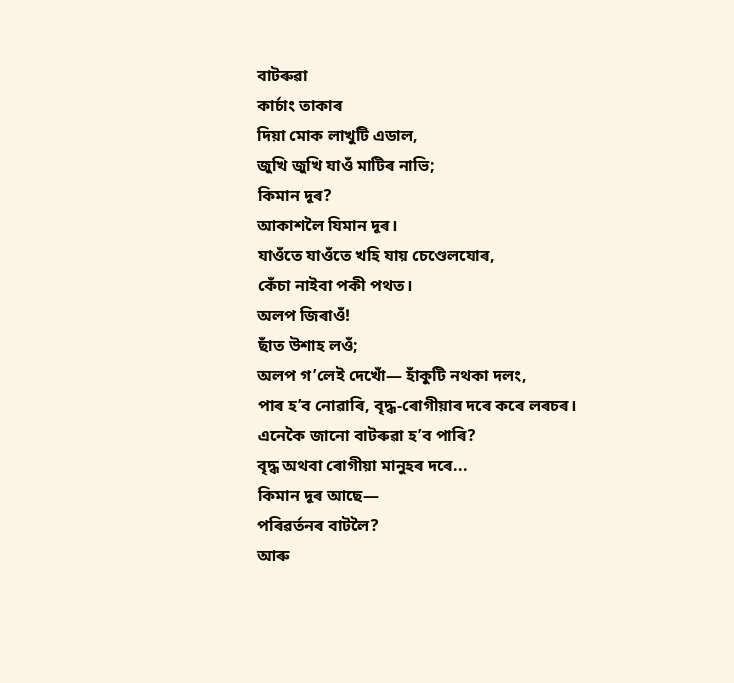বাটৰুৱা
কাৰ্চাং তাকাৰ
দিয়া মোক লাখুটি এডাল,
জুখি জুখি যাওঁ মাটিৰ নাভি;
কিমান দূৰ?
আকাশলৈ যিমান দূৰ।
যাওঁতে যাওঁতে খহি যায় চেণ্ডেলযোৰ,
কেঁচা নাইবা পকী পথত।
অলপ জিৰাওঁ!
ছাঁত উশাহ লওঁ;
অলপ গ’লেই দেখোঁ— হাঁকুটি নথকা দলং,
পাৰ হ’ব নোৱাৰি, বৃদ্ধ-ৰোগীয়াৰ দৰে কৰে লৰচৰ।
এনেকৈ জানো বাটৰুৱা হ’ব পাৰি?
বৃদ্ধ অথবা ৰোগীয়া মানুহৰ দৰে...
কিমান দূৰ আছে—
পৰিৱৰ্তনৰ বাটলৈ?
আৰু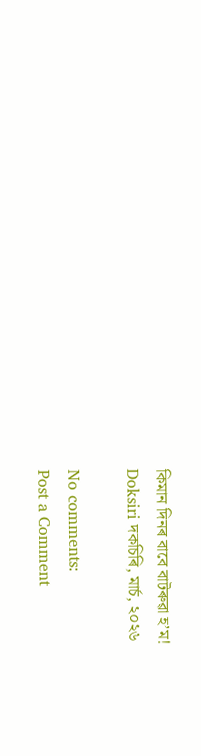কিমান দিনৰ বাবে বাটৰুৱা হ’ম!
Doksiri দকচিৰি, মাৰ্চ, ২০২৬

No comments:
Post a Comment